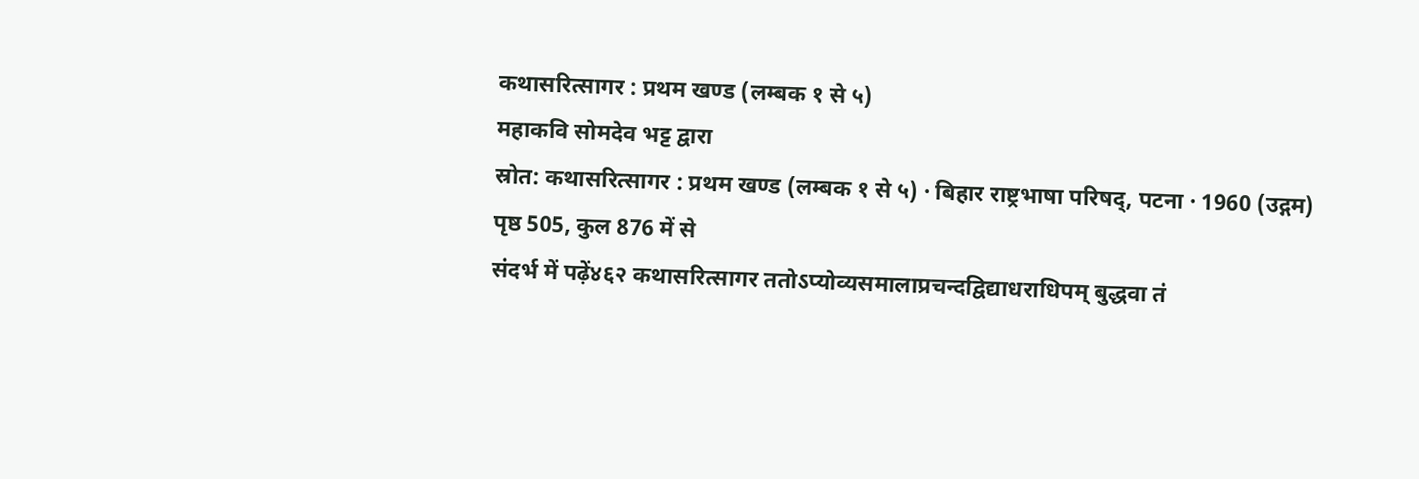कथासरित्सागर : प्रथम खण्ड (लम्बक १ से ५)
महाकवि सोमदेव भट्ट द्वारा
स्रोत: कथासरित्सागर : प्रथम खण्ड (लम्बक १ से ५) · बिहार राष्ट्रभाषा परिषद्, पटना · 1960 (उद्गम)
पृष्ठ 505, कुल 876 में से
संदर्भ में पढ़ें४६२ कथासरित्सागर ततोऽप्योव्यसमालाप्रचन्दद्विद्याधराधिपम् बुद्धवा तं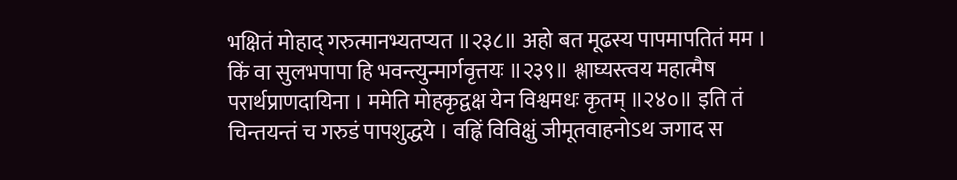भक्षितं मोहाद् गरुत्मानभ्यतप्यत ॥२३८॥ अहो बत मूढस्य पापमापतितं मम । किं वा सुलभपापा हि भवन्त्युन्मार्गवृत्तयः ॥२३९॥ श्लाघ्यस्त्वय महात्मैष परार्थप्राणदायिना । ममेति मोहकृद्वक्ष येन विश्वमधः कृतम् ॥२४०॥ इति तं चिन्तयन्तं च गरुडं पापशुद्धये । वह्निं विविक्षुं जीमूतवाहनोऽथ जगाद स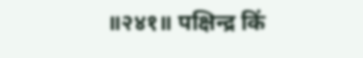॥२४१॥ पक्षिन्द्र किं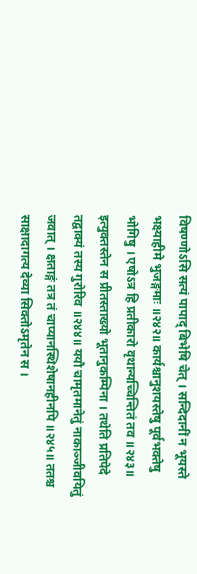विषण्णोऽसि सत्यं पापाद् बिभेषि चेत् । सन्दिदानीं न भूयस्ते भक्ष्याहीमे भुजङ्गमाः ॥२४२॥ कार्यश्चानुशयस्तेषु पूर्वभक्तेषु भोगिषु । एषोऽत्र हि प्रतीकारो वृथान्यच्चिन्तितं तव ॥२४३॥ इत्युक्तस्तेन स प्रीतस्ताख्यो भूतानुकम्पिना । तथेति प्रतिपेदे तद्वाक्यं तस्य गुरोरिव ॥२४४॥ ययौ चामृतमानेतुं नाकाञ्जीवयितुं जवात् । क्षताङ्गं तत्र तं चाप्यानस्थिशेषानहीनपि ॥२४५॥ ततश्च साक्षादागत्य देव्या सिक्तोऽमृतेन स ।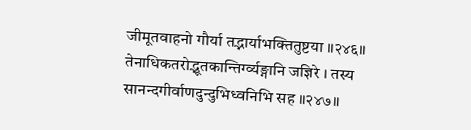जीमूतवाहनो गौर्या तद्भार्याभक्तितुष्टया ॥२४६॥ तेनाधिकतरोद्भूतकान्तिर्ग्व्यङ्गानि जज्ञिरे । तस्य सानन्दगीर्वाणदुन्दुभिध्वनिभि सह ॥२४७॥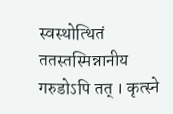स्वस्थोत्थितं ततस्तस्मिन्नानीय गरुडोऽपि तत् । कृत्स्ने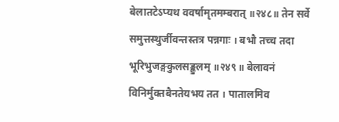बेलातटेऽप्यथ ववर्षामृतमम्बरात् ॥२४८॥ तेन सर्वे समुत्तस्थुर्जीवन्तस्तत्र पन्नगाः । बभौ तच्च तदा भूरिभुजङ्गकुलसङ्कुलम् ॥२४९॥ बेलावनं विनिर्मुक्तबैनतेयभय तत । पातालमिव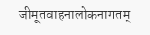जीमूतवाहनालोकनागतम्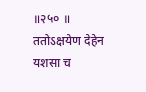॥२५० ॥ ततोऽक्षयेण देहेन यशसा च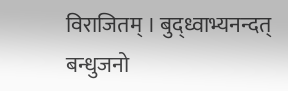विराजितम् । बुद्ध्वाभ्यनन्दत् बन्धुजनो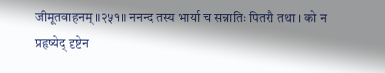जीमूतवाहनम् ॥२५१॥ ननन्द तस्य भार्या च सन्नातिः पितरौ तथा । को न प्रहृष्येद् दृष्टेन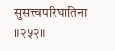सुसत्त्वपरिघातिना ॥२५२॥